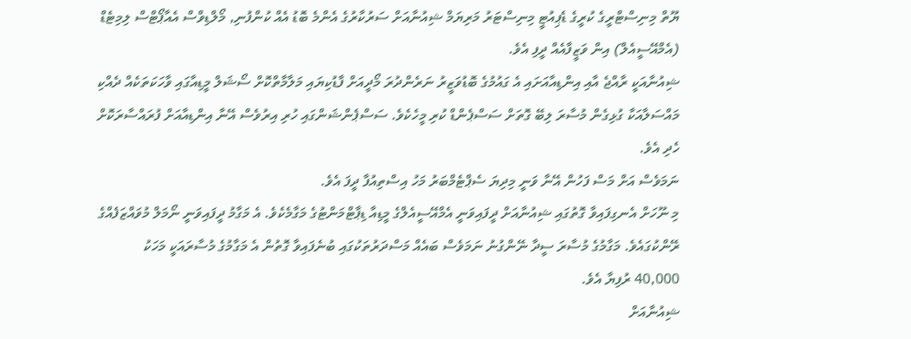ޔޫތް މިނިސްޓްރީގެ ކުރީގެ ޑެޕިއުޓީ މިނިސްޓަރު މަރިޔަމް ޝިއުނާއަށް ސަރުކާރުގެ އެންމެ ބޮޑު އެއް ކުންފުނި, މޯލްޑިވްސް އެއާޕޯޓްސް ލިމިޓެޑް (އެމްއޭސީއެލް) އިން ވަޒީފާއެއް ދީފި އެވެ.
ޝިއުނާއަކީ ރާއްޖެ އާއި އިންޑިއާއަށައި އެ ގައުމުގެ ބޮޑުވަޒީރު ނަރެންދުރަ މޯދީއަށް ފާޑުކިޔައި މަލާމާތްކޮށް ސޯޝަލް މީޑިއާގައި ވާހަކަތަކެއް ދެއްކި މައްސަލާއަކާ ގުޅިގެން މުސާރަ ލިބޭ ގޮތަށް ސަސްޕެންޑް ކުރި މީހެކެވެ. ސަސްޕެންޝަންގައި ހުރި އިރުވެސް އޭނާ އިންޑިއާއަށް ފުރައްސާރަކޮށް ހެދި އެވެ.
ނަމަވެސް އަށް މަސް ފަހުން އޭނާ ވަނީ މިދިޔަ ސެޕްޓެމްބަރު މަހު އިސްތިއުފާ ދީފަ އެވެ.
މި ނޫހަށް އެނގިފައިވާ ގޮތުގައި ޝިއުނާއަށް ދީފައިވަނީ އެމްއޭސީއެލްގެ މީޑިއާ ޑިޕާޓްމަންޓުގެ މަގާމެކެވެ. އެ މަގާމު ދީފައިވަނީ ނޯމަލް މުވައްޒަފެއްގެ ރޭންކުގައެވެ. މަގާމުގެ މުސާރަ ސީދާ ނޭންގުނު ނަމަވެސް ބައެއް މަސްދަރުތަކުގައި ބުނެފައިވާ ގޮތުން އެ މަގާމުގެ މުސާރައަކީ މަހަކު 40,000 ރުފިޔާ އެވެ.
ޝިއުނާއަށް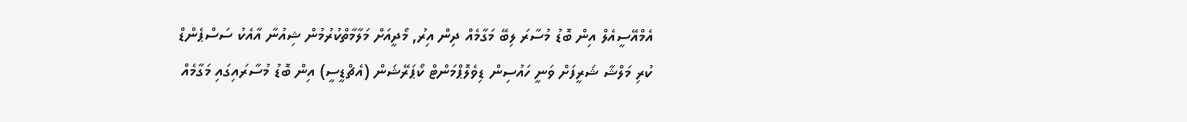އެމްއޭސީއެލް އިން ބޮޑު މުސާރަ ލިބޭ މަގާމެއް ދިން އިރު, މޯދީއަށް މަލާމާތްކުރުމުން ޝިއުނާ އާއެކު ސަސްޕެންޑް ކުރި މަލްޝާ ޝަރީފަށް ވަނީ ހައުސިން ޑިވެލޮޕްމަންޓް ކޯޕަރޭޝަން (އެޗްޑީސީ) އިން ބޮޑު މުސާރައިގައި މަގާމެއް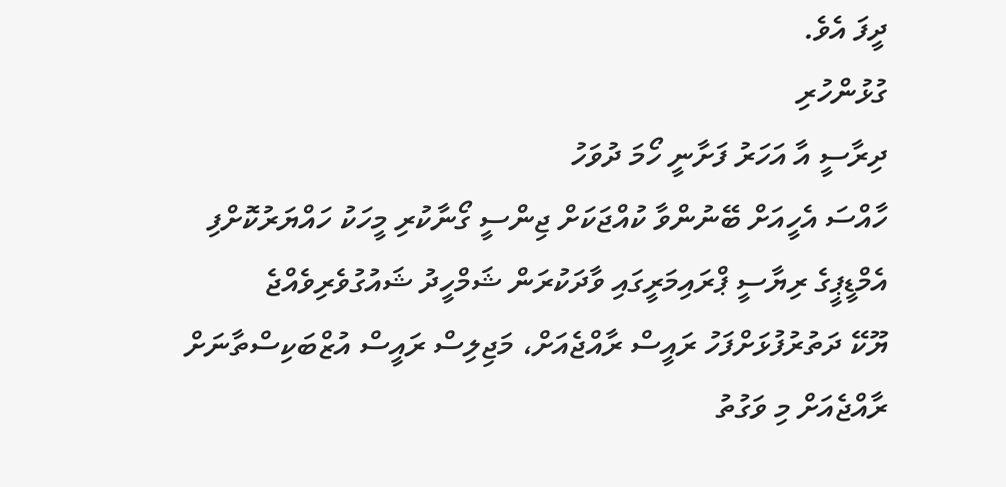ދީފަ އެވެ.
ގުޅުންހުރި
ދިރާސީ އާ އަހަރު ފަށާނީ ހޯމަ ދުވަހު
ހާއްސަ އެހީއަށް ބޭނުންވާ ކުއްޖަކަށް ޖިންސީ ގޯނާކުރި މީހަކު ހައްޔަރުކޮށްފި
އެމްޑީޕީގެ ރިޔާސީ ޕްރައިމަރީގައި ވާދަކުރަން ޝަމްހީދު ޝައުގުވެރިވެއްޖެ
ޔޫކޭ ދަތުރުފުޅަށްފަހު ރައީސް ރާއްޖެއަށް، މަޖިލިސް ރައީސް އުޒްބަކިސްތާނަށް
ރާއްޖެއަށް މި ވަގުތު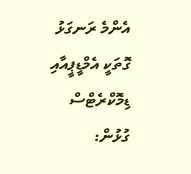އެންމެ ރަނގަޅު ގޮތަކީ އެމްޑީޕީއާއި ޑިމޮކްރެޓްސް ގުޅުން: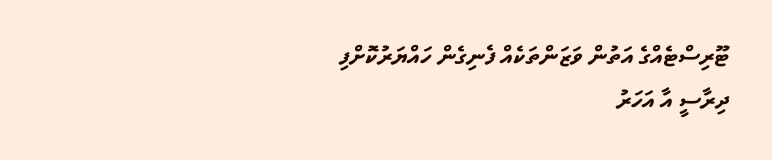ޓޫރިސްޓެއްގެ އަތުން ވަޒަންތަކެއް ފެނިގެން ހައްޔަރުކޮށްފި
ދިރާސީ އާ އަހަރު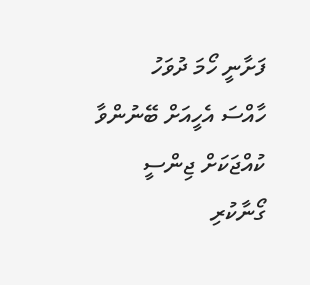ފަށާނީ ހޯމަ ދުވަހު
ހާއްސަ އެހީއަށް ބޭނުންވާ ކުއްޖަކަށް ޖިންސީ ގޯނާކުރި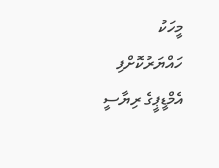މީހަކު ހައްޔަރުކޮށްފި
އެމްޑީޕީގެ ރިޔާސީ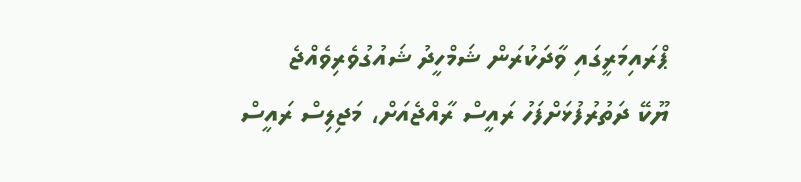ޕްރައިމަރީގައި ވާދަކުރަން ޝަމްހީދު ޝައުގުވެރިވެއްޖެ
ޔޫކޭ ދަތުރުފުޅަށްފަހު ރައީސް ރާއްޖެއަށް، މަޖިލިސް ރައީސް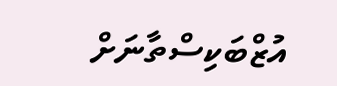އުޒްބަކިސްތާނަށް